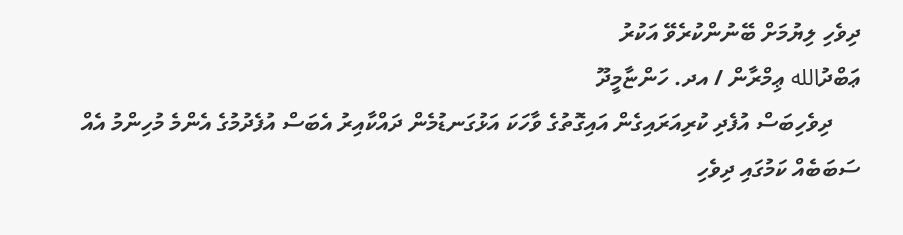ދިވެހި ލިޔުމަށް ބޭނުންކުރެވޭ އަކުރު
ޢަބްދުالله ޢިމްރާން / އދ. ހަންޏާމީދޫ
     ދިވެހިބަސް އުފެދި ކުރިއަރައިގެން އައިގޮތުގެ ވާހަކަ އަޅުގަނޑުމެން ދައްކާއިރު އެބަސް އުފެދުމުގެ އެންމެ މުހިންމު އެއް ސަބަބެއް ކަމުގައި ދިވެހި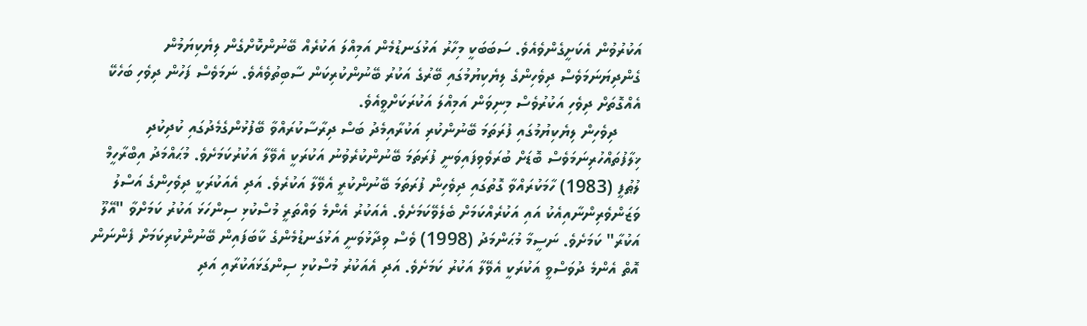އަކުރުވުން އެކަށީގެންވެއެވެ. ސަބަބަކީ މިހާރު އަޅުގަނޑުމެން އަމިއްލަ އަކުރެއް ބޭނުންކޮށްގެން ލިޔެކިޔަމުން ގެންދިޔަނަމަވެސް ދިވެހިންގެ ލިޔެކިޔުމުގައި ބޭރުގެ އަކުރު ބޭނުންކުރިކަން ސާބިތުވެއެވެ. ނަމަވެސް ފަހުން ދިވެހި ބަހެކޭ އެއްގޮތަށް ދިވެހި އަކުރުވެސް މިނިވަން އަމިއްލަ އަކުރަކަށްވީއެވެ.
     ދިވެހިން ލިޔެކިޔުމުގައި ފުރަތަމަ ބޭނުންކުރި އަކުރާއިމެދު ބަސް ދިރާސާކުރައްވާ ބޭފުޅުންގެމެދުގައި ކުދިކުދި ޚިލާފުތައްހުރިނަމަވެސް ބޮޑަށް ބުރަވެވިފައިވަނީ ފުރަތަމަ ބޭނުންކުރެވުނު އަކުރަކީ އެވޭލާ އަކުރުކަމަށެވެ. މުޙައްމަދު އިބްރާހީމް ލުޠުފީ (1983) ހާމަކުރައްވާ ގޮތުގައި ދިވެހިން ފުރަތަމަ ބޭނުންކުރީ އެވޭލާ އަކުރެވެ. އަދި އެއަކުރަކީ ދިވެހިންގެ އަސްލު ވަޒަންވެރިންނާއިއެކު އައި އަކުރެއްކަމަށް ބެލެވޭކަމަށެވެ. އެއަކުރު އެންމެ ވައްތަރީ މުސްކުޅި ސިންހަޅަ އަކުރު ކަމަށްވާ "އޭލޫ އަކުރާ" ކަމަށެވެ. ނަސީމާ މުޙަންމަދު (1998) ވެސް ވިދާޅުވަނީ އަޅުގަނޑުމެންގެ ކާބަފައިން ބޭނުންކުރިކަމަށް ފެންނަން އޮތް އެންމެ ދުވަސްވީ އަކުރަކީ އެވޭލާ އަކުރު ކަމަށެވެ. އަދި އެއަކުރު މުސްކުޅި ސިންގަޅައަކުރާއި އަދި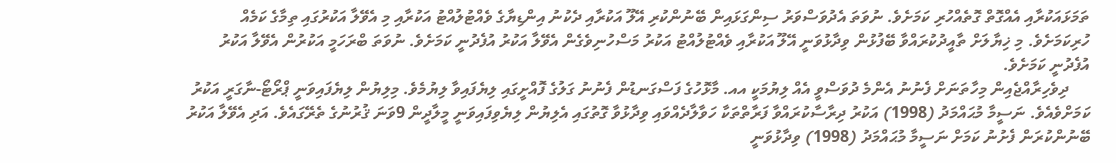ތަމަޅައަކުރާއި އެއްގޮތް ގޮތެއްހުރި ކަމަށެވެ. ނުވަތަ އެދުވަސްވަރު ސިންގަޅައިން ބޭނުންކުރި އޭލޫ އަކުރާއި ދެކުނު އިންޑިޔާގެ ވެއްޓުލުއްޓު އަކުރާއި މި އެވޭލާ އަކުރުގައި ތިމާގެ ކަމެއް ހުރިކަމަށެވެ. މި ޚިޔާލަށް ތާއީދުކުރައްވާ ބޭފުޅުން ވިދާޅުވަނީ އޭލޫ އަކުރާއި ވެއްޓުލުއްޓު އަކުރު މަސްހުނިވެގެން އެވޭލާ އަކުރު އުފެދުނީ ކަމަށެވެ. ނުވަތަ ބްރަހަމީ އަކުރުން އެވޭލާ އަކުރު އުފެދުނީ ކަމަށެވެ.
     ދިވެހިރާއްޖެއިން މިހާތަނަށް ފެނުނު އެންމެ ދުވަސްވީ އެއް ލިޔުމަކީ އއ. މާޅޮހުގެ ފަސްގަނޑުން ފެނުނު ގަލުގެ ފޮއްށީގައި ލިޔެފައިވާ ލިޔުމެވެ. މިލިޔުން ލިޔެފައިވަނީ ޕްރޯޓޯ-ނާގަރީ އަކުރު ކަމަށްވެއެވެ. ނަސީމާ މުޙައްމަދު (1998) އަކުރު ދިރާސާކުރައްވާ ފަރާތްތަކާ ހަވާލާދެއްވައި ވިދާޅުވާ ގޮތުގައި އެލިޔުން ލިޔެވިފައިވަނީ މީލާދީން 9ވަނަ ޤުރުނުގެ ތެރޭގައެވެ. އަދި އެވޭލާ އަކުރު ބޭނުންކުރަން ފެށުނު ކަމަށް ނަސީމާ މުޙައްމަދު (1998) ވިދާޅުވަނީ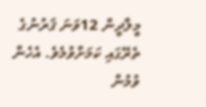މީލާދީން 12ވަނަ ޤަރުނުގެ ތެރޭގައި ކަމަށްވުމެވެ. އެހެން ވުމުން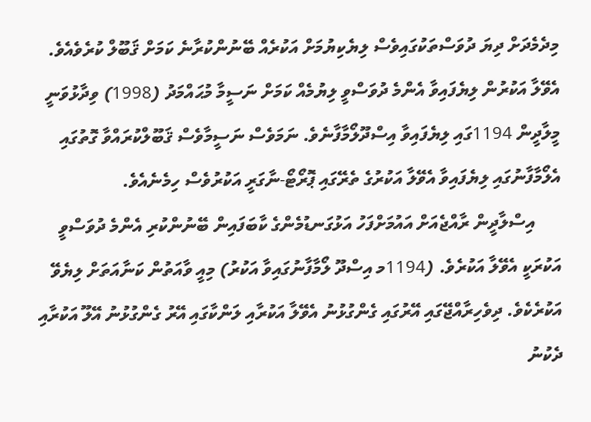މިދެމެދަށް ދިޔަ ދުވަސްތަކުގައިވެސް ލިޔެކިޔުމަށް އަކުރެއް ބޭނުންކުރާނެ ކަމަށް ޤަބޫލް ކުރެވެއެވެ. އެވޭލާ އަކުރުން ލިޔެފައިވާ އެންމެ ދުވަސްވީ ލިޔުމެއް ކަމަށް ނަސީމާ މުޙައްމަދު (1998) ވިދާޅުވަނީ މީލާދީން 1194ގައި ލިޔެފައިވާ އިސްދޫލޯމާފާނެވެ. ނަމަވެސް ނަސީމާވެސް ޤަބޫލްކުރައްވާ ގޮތުގައި އެލޯމާފާނުގައި ލިޔެފައިވާ އެވޭލާ އަކުރުގެ ތެރޭގައި ޕޮރޯޓޯ-ނާގަރީ އަކުރުވެސް ހިމެނެއެވެ.
      އިސްލާދީން ރާއްޖެއަށް އައުމަށްފަހު އަޅުގަނޑުމެންގެ ކާބަފައިން ބޭނުންކުރި އެންމެ ދުވަސްވީ އަކުރަކީ އެވޭލާ އަކުރެވެ. (1194މ އިސްދޫ ލޯމާފާނުގައިވާ އަކުރު) މިއީ ވާއަތުން ކަނާއަތަށް ލިޔެވޭ އަކުރެކެވެ. ދިވެހިރާއްޖޭގައި އޭރުގައި ގެންގުޅުނު އެވޭލާ އަކުރާއި ލަންކާގައި އޭރު ގެންގުޅުނު އޭލޫ އަކުރާއި ދެކުނު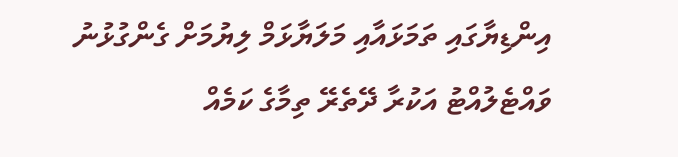އިންޑިޔާގައި ތަމަޅައާއި މަލަޔާޅަމް ލިޔުމަށް ގެންގުޅުނު ވައްޓެލުއްޓު އަކުރާ ދޭތެރޭ ތިމާގެ ކަމެއް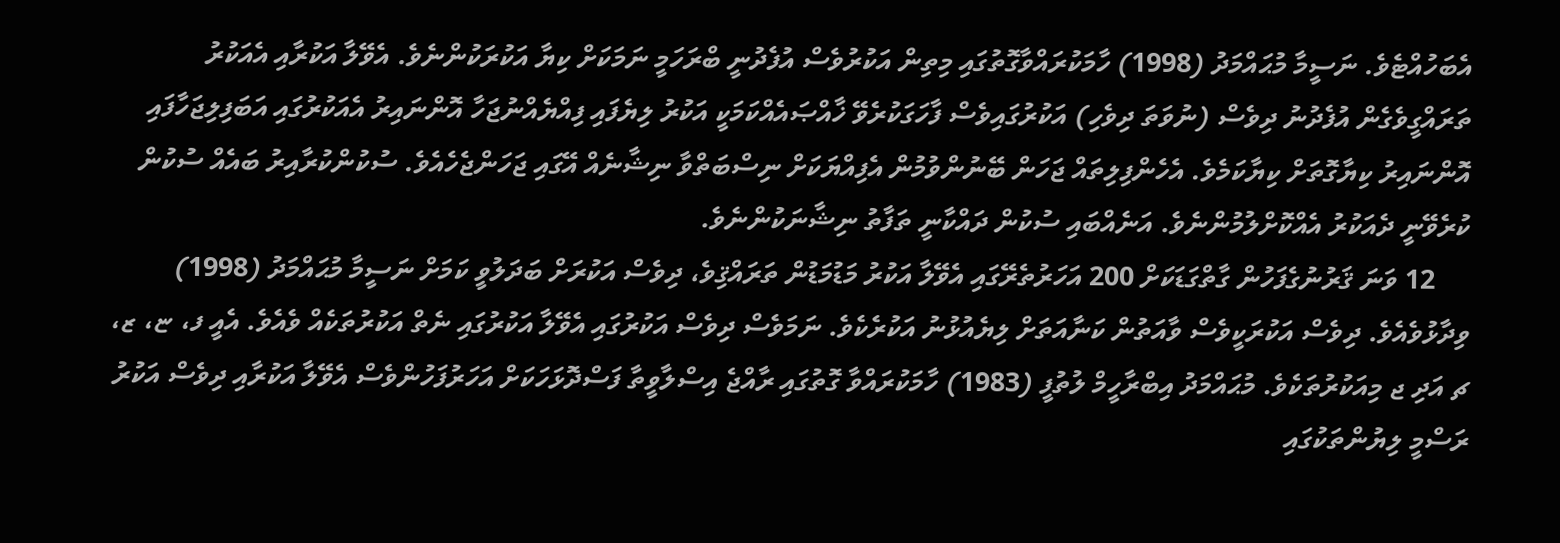އެބަހުއްޓެވެ. ނަސީމާ މުޙައްމަދު (1998) ހާމަކުރައްވާގޮތުގައި މިތިން އަކުރުވެސް އުފެދުނީ ބްރަހަމީ ނަމަކަށް ކިޔާ އަކުރަކުންނެވެ. އެވޭލާ އަކުރާއި އެއަކުރު ތަރައްގީވެގެން އުފެދުނު ދިވެސް (ނުވަތަ ދިވެހި) އަކުރުގައިވެސް ފާހަގަކުރެވޭ ޚާއްޞައެއްކަމަކީ އަކުރު ލިޔެފައި ފިއްޔެއްނުޖަހާ އޮންނައިރު އެއަކުރުގައި އަބަފިލިޖަހާފައި އޮންނައިރު ކިޔާގޮތަށް ކިޔާކަމެވެ. އެހެންފިލިތައް ޖަހަން ބޭނުންވުމުން އެފިއްޔަކަށް ނިސްބަތްވާ ނިޝާނެއް އޭގައި ޖަހަންޖެހެއެވެ. ސުކުންކުރާއިރު ބައެއް ސުކުން ކުރެވޭނީ ދެއަކުރު އެއްކޮށްލުމުންނެވެ. އަނެއްބައި ސުކުން ދައްކާނީ ތަފާތު ނިޝާނަކުންނެވެ.
     12 ވަނަ ޤަރުނުގެފަހުން ގާތްގަޑަކަށް 200 އަހަރުތެރޭގައި އެވޭލާ އަކުރު މަޑުމަޑުން ތަރައްޤިވެ، ދިވެސް އަކުރަށް ބަދަލުވީ ކަމަށް ނަސީމާ މުޙައްމަދު (1998) ވިދާޅުވެއެވެ. ދިވެސް އަކުރަކީވެސް ވާއަތުން ކަނާއަތަށް ލިޔެއުޅުނު އަކުރެކެވެ. ނަމަވެސް ދިވެސް އަކުރުގައި އެވޭލާ އަކުރުގައި ނެތް އަކުރުތަކެއް ވެއެވެ. އެއީ ފ، ޏ، ޒ، ޗ އަދި ޖ މިއަކުރުތަކެވެ. މުޙައްމަދު އިބްރާހީމް ލުތުފީ (1983) ހާމަކުރައްވާ ގޮތުގައި ރާއްޖެ އިސްލާވީތާ ފަސްދޮޅަހަކަށް އަހަރުފަހުންވެސް އެވޭލާ އަކުރާއި ދިވެސް އަކުރު ރަސްމީ ލިޔުންތަކުގައި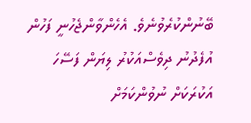ބޭނުންކުރެވުނެވެ. އެހެންވާންޖެހުނީ ފަހުން އުފެދުނު ދިވެސްއަކުރު ލިޔަން ފަސޭހަ އަކުރަކަށް ނުވުންކަމަށް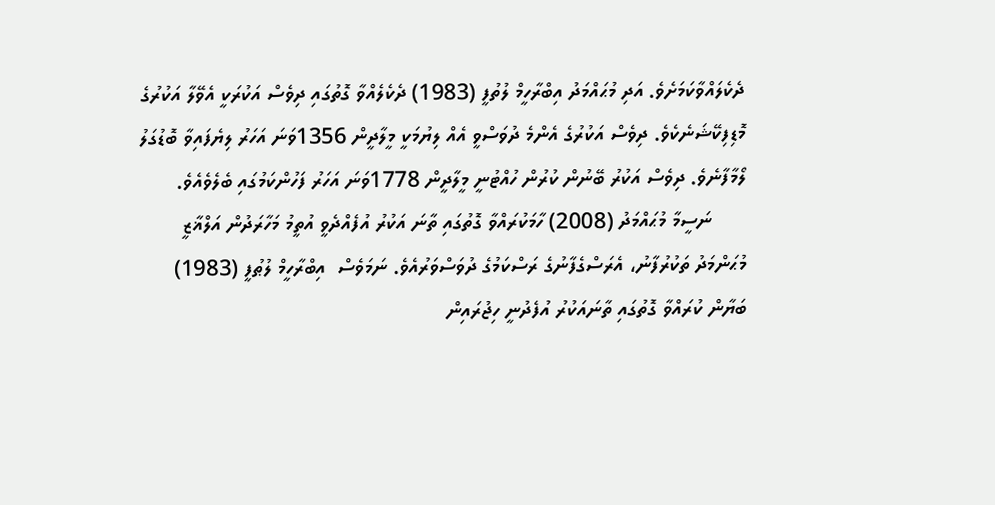ދެކެލައްވާކަމަށެވެ. އަދި މުޙައްމަދު އިބްރާހީމް ލުތުފީ (1983) ދެކެލެއްވާ ގޮތުގައި ދިވެސް އަކުރަކީ އެވޭލާ އަކުރުގެ މޮޑިފިކޭޝަނެކެވެ. ދިވެސް އަކުރުގެ އެންމެ ދުވަސްވީ އެއް ލިޔުމަކީ މީލާދީން 1356ވަނަ އަހަރު ލިޔެފައިވާ ބޮޑުގަލު ލޯމާފާނެވެ. ދިވެސް އަކުރު ބޭނުން ކުރުން ހުއްޓުނީ މީލާދީން 1778ވަނަ އަހަރު ފަހުންކަމުގައި ބެލެވެއެވެ.
      ނަސީމާ މުޙައްމަދު (2008) ހާމަކުރައްވާ ގޮތުގައި ތާނަ އަކުރު އުފެއްދެވީ އުތީމު މަހާރަދުން އަލްޣާޒީ މުޙަންމަދު ތަކުރުފާނު، އެރަސްގެފާނުގެ ރަސްކަމުގެ ދުވަސްވަރުއެވެ. ނަމަވެސް  އިބްރާހީމް ލުޠުފީ (1983) ބަޔާން ކުރައްވާ ގޮތުގައި ތާނައަކުރު އުފެދުނީ ހިޖުރައިން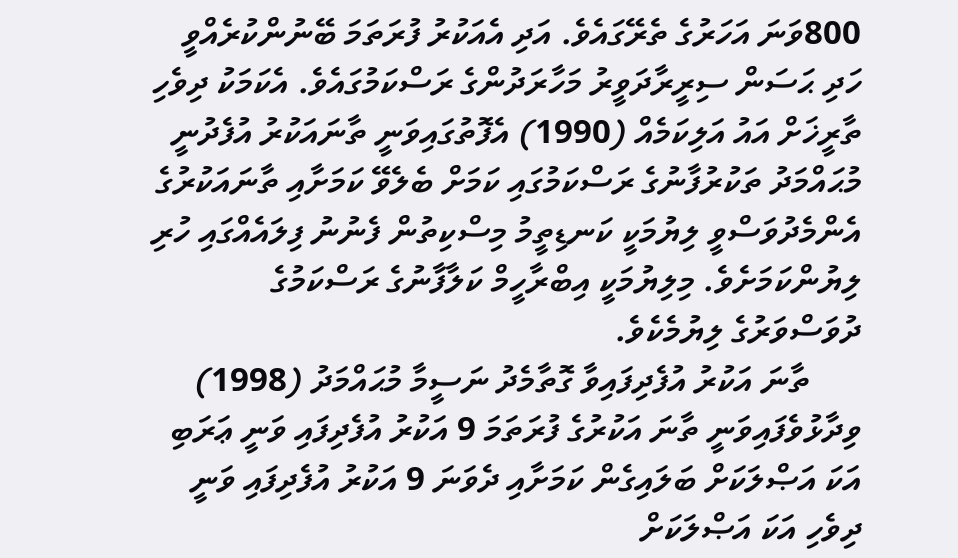800ވަނަ އަހަރުގެ ތެރޭގައެވެ. އަދި އެއަކުރު ފުރަތަމަ ބޭނުންކުރެއްވީ ހަދި ޙަސަން ސިރީރާދަވީރު މަހާރަދުންގެ ރަސްކަމުގައެވެ. އެކަމަކު ދިވެހި ތާރީޚަށް އައު އަލިކަމެއް (1990) އެފޮތުގައިވަނީ ތާނައަކުރު އުފެދުނީ މުޙައްމަދު ތަކުރުފާނުގެ ރަސްކަމުގައި ކަމަށް ބެލެވޭ ކަމަށާއި ތާނައަކުރުގެ އެންމެދުވަސްވީ ލިޔުމަކީ ކަނޑިތީމު މިސްކިތުން ފެނުނު ފިލައެއްގައި ހުރި ލިޔުންކަމަށެވެ. މިލިޔުމަކީ އިބްރާހީމް ކަލާފާނުގެ ރަސްކަމުގެ ދުވަސްވަރުގެ ލިޔުމެކެވެ.
      ތާނަ އަކުރު އުފެދިފައިވާ ގޮތާމެދު ނަސީމާ މުޙައްމަދު (1998) ވިދާޅުވެފައިވަނީ ތާނަ އަކުރުގެ ފުރަތަމަ 9 އަކުރު އުފެދިފައި ވަނީ ޢަރަބި އަކަ އަޞްލަކަށް ބަލައިގެން ކަމަށާއި ދެވަނަ 9 އަކުރު އުފެދިފައި ވަނީ ދިވެހި އަކަ އަޞްލަކަށް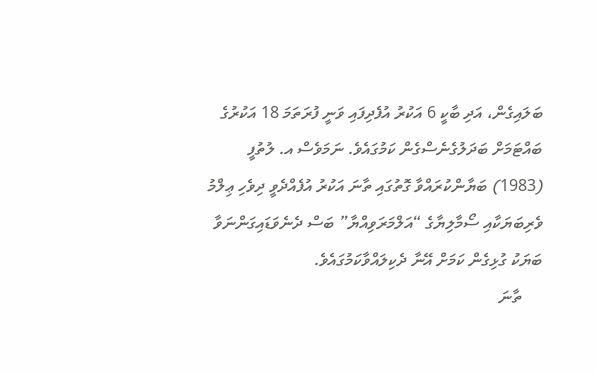ބަލައިގެން، އަދި ބާކީ 6 އަކުރު އުފެދިފައި ވަނީ ފުރަތަމަ 18 އަކުރުގެ ބައްޓަމަށް ބަދަލުގެނެސްގެން ކަމުގައެވެ. ނަމަވެސް އ. ލުތުފީ (1983) ބަޔާންކުރައްވާ ގޮތުގައި ތާނަ އަކުރު އުފެއްދެވީ ދިވެހި ޢިލްމު ވެރިބަޔަކާއި ސޯމާލިޔާގެ “އަލްމަރަވިއްޔާ” ބަސް ދެނެވަޑައިގަންނަވާ ބަޔަކު ގުޅިގެން ކަމަށް އޭނާ ދެކިލައްވާކަމުގައެވެ.
     ތާނަ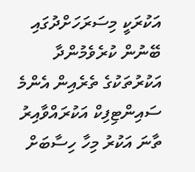އަކުރަކީ މިސަރަހަށްދުގައި ބޭނުން ކުރެވެމުންދާ އަކުރުތަކުގެ ތެރެއިން އެންމެ ސައިންޓިފިކް އަކުރައްވާއިރު ތާނަ އަކުރު މިހާ ހިސާބަށް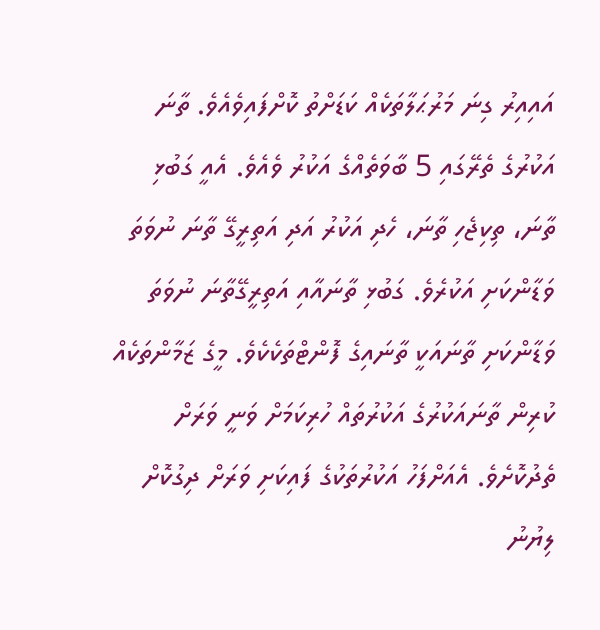އައިއިރު ގިނަ މަރުޙަލާތަކެއް ކަޑަށްތު ކޮށްފައިވެއެވެ. ތާނަ އަކުރުގެ ތެރޭގައި 5 ބާވަތެއްގެ އަކުރު ވެއެވެ. އެއީ ގަބުޅި ތާނަ، ތިކިޖެހި ތާނަ، ހެދި އަކުރު އަދި އަތިރީގޭ ތާނަ ނުވަތަ ވަޑާންކަށި އަކުރެވެ. ގަބުޅި ތާނައާއި އަތިރީގޭތާނަ ނުވަތަ ވަޑާންކަށި ތާނައަކީ ތާނައިގެ ފޮންޓްތަކެކެވެ. މީގެ ޒަމާންތަކެއް ކުރިން ތާނައަކުރުގެ އަކުރުތައް ހުރިކަމަށް ވަނީ ވަރަށް ތެދުކޮށެވެ. އެއަށްފަހު އަކުރުތަކުގެ ފައިކަށި ވަރަށް ދިގުކޮށް ލިޔުނު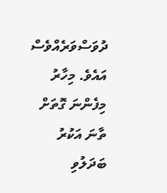ދުވަސްވަރެއްވެސް އައެވެ. މިހާރު މިފެންނަ ގޮތަށް ތާނަ އަކުރު ބަދަލުވި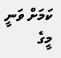ކަމަށް ވަނީ މީގެ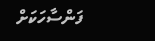ފަންސާހަކަށް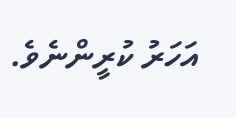އަހަރު ކުރީންނެވެ.